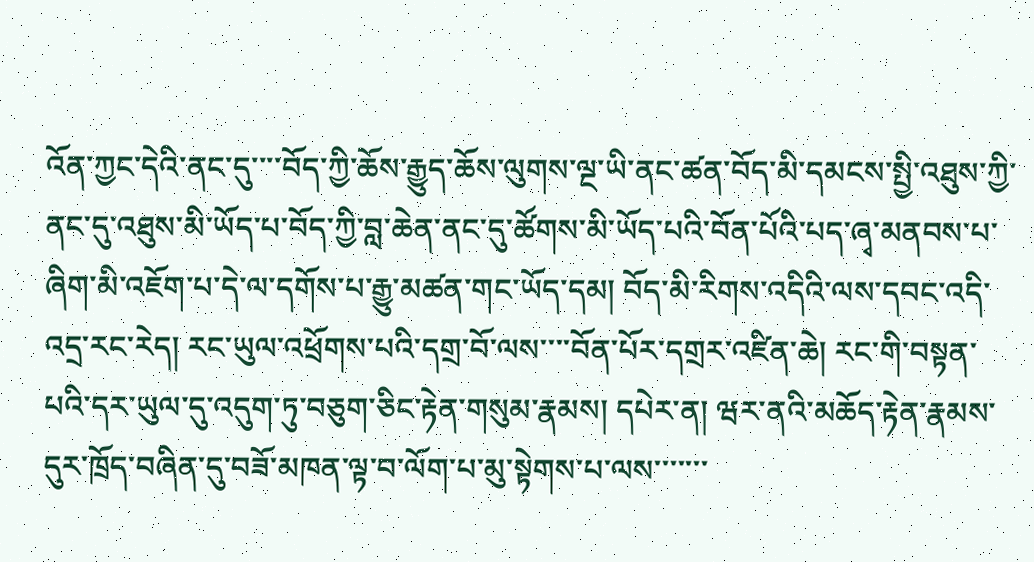འོན་ཀྱང་དེའི་ནང་དུ་་་་བོད་ཀྱི་ཆོས་རྒྱུད་ཆོས་ལུགས་ལྔ་ཡི་ནང་ཚན་བོད་མི་དམངས་སྤྱི་འཐུས་ཀྱི་ནང་དུ་འཐུས་མི་ཡོད་པ་བོད་ཀྱི་བླ་ཆེན་ནང་དུ་ཚོགས་མི་ཡོད་པའི་བོན་པོའི་པད་ཞྭ་མནབས་པ་ཞིག་མི་འཇོག་པ་དེ་ལ་དགོས་པ་རྒྱུ་མཚན་གང་ཡོད་དམ། བོད་མི་རིགས་འདིའི་ལས་དབང་འདི་འདྲ་རང་རེད། རང་ཡུལ་འཕྲོགས་པའི་དགྲ་བོ་ལས་་་་བོན་པོར་དགྲར་འཛིན་ཆེ། རང་གི་བསྟན་པའི་དར་ཡུལ་དུ་འདུག་ཏུ་བཅུག་ཅིང་རྟེན་གསུམ་རྣམས། དཔེར་ན། ཝར་ནའི་མཆོད་རྟེན་རྣམས་དུར་ཁྲོད་བཞིན་དུ་བཟོ་མཁན་ལྟ་བ་ལོག་པ་མུ་སྟེགས་པ་ལས་་་་་་་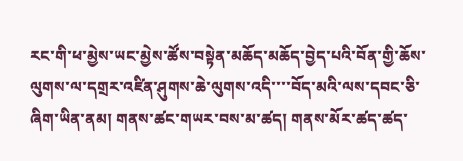རང་གི་ཕ་མྱེས་ཡང་མྱེས་ཚོས་བསྟེན་མཆོད་མཆོད་བྱེད་པའི་བོན་གྱི་ཆོས་ལུགས་ལ་དགྲར་འཛིན་ཤུགས་ཆེ་ལུགས་འདི་་་་བོད་མའི་ལས་དབང་ཅི་ཞིག་ཡིན་ནམ། གནས་ཚང་གཡར་བས་མ་ཚད། གནས་མོར་ཚད་ཚད་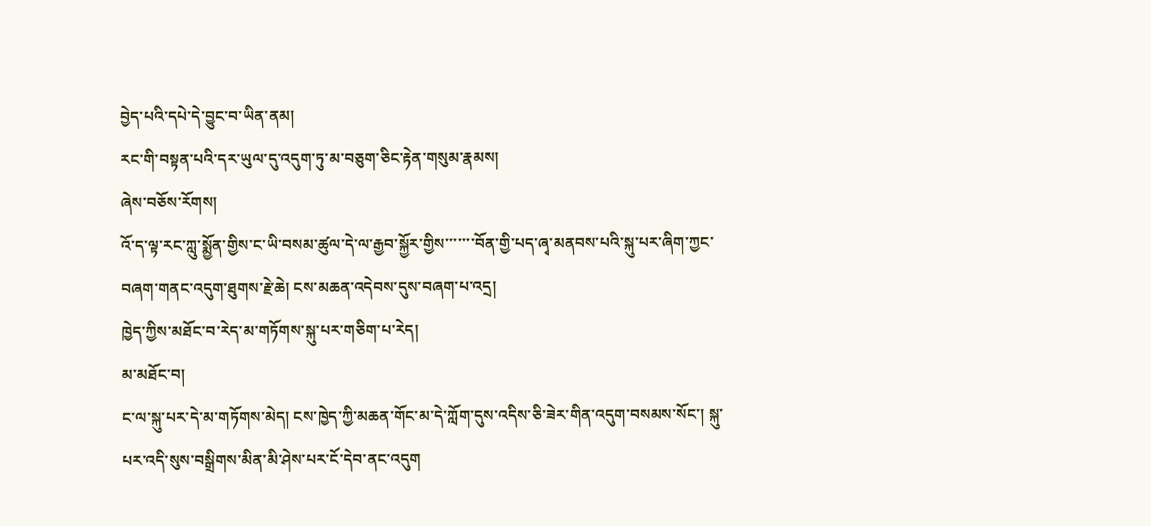བྱེད་པའི་དཔེ་དེ་བྱུང་བ་ཡིན་ནམ།
རང་གི་བསྟན་པའི་དར་ཡུལ་དུ་འདུག་ཏུ་མ་བཅུག་ཅིང་རྟེན་གསུམ་རྣམས།
ཞེས་བཅོས་རོགས།
འོ་ད་ལྟ་རང་ཀླུ་སྨྱོན་གྱིས་ང་ཡི་བསམ་ཚུལ་དེ་ལ་རྒྱབ་སྐྱོར་གྱིས་་་་་་་བོན་གྱི་པད་ཞྭ་མནབས་པའི་སྐུ་པར་ཞིག་ཀྱང་བཞག་གནང་འདུག་ཐུགས་རྗེ་ཆེ། ངས་མཆན་འདེབས་དུས་བཞག་པ་འདྲ།
ཁྱེད་ཀྱིས་མཐོང་བ་རེད་མ་གཏོགས་སྐུ་པར་གཅིག་པ་རེད།
མ་མཐོང་བ།
ང་ལ་སྐུ་པར་དེ་མ་གཏོགས་མེད། ངས་ཁྱེད་ཀྱི་མཆན་གོང་མ་དེ་ཀློག་དུས་འདིས་ཅི་ཟེར་གིན་འདུག་བསམས་སོང་། སྐུ་པར་འདི་སུས་བསྒྲིགས་མིན་མི་ཤེས་པར་ངོ་དེབ་ནང་འདུག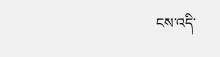ངས་འདི་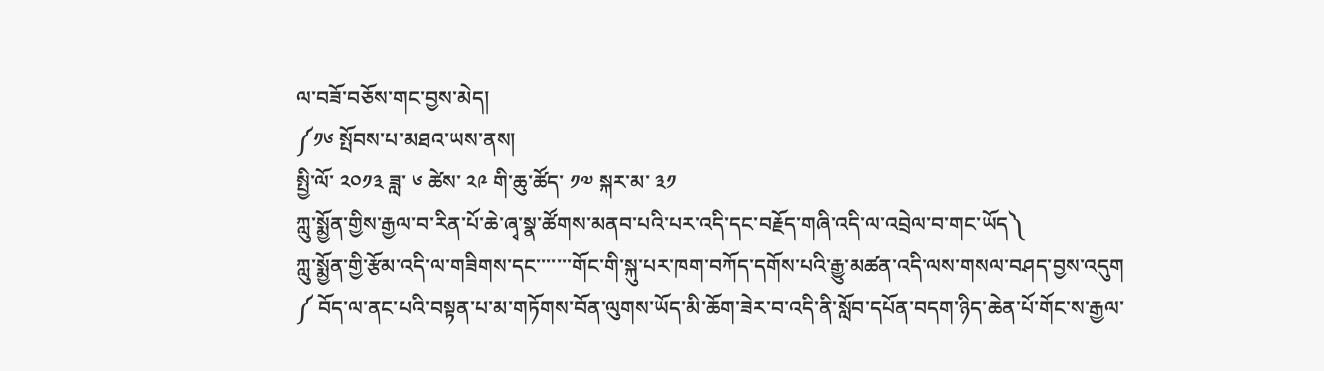ལ་བཟོ་བཅོས་གང་བྱས་མེད།
༼༡༦ སྤོབས་པ་མཐའ་ཡས་ནས།
སྤྱི་ལོ་ ༢༠༡༣ ཟླ་ ༦ ཚེས་ ༢༩ གི་ཆུ་ཚོད་ ༡༧ སྐར་མ་ ༣༡
ཀླུ་སྨྱོན་གྱིས་རྒྱལ་བ་རིན་པོ་ཆེ་ཞྭ་སྣ་ཚོགས་མནབ་པའི་པར་འདི་དང་བརྗོད་གཞི་འདི་ལ་འབྲེལ་བ་གང་ཡོད༽
ཀླུ་སྨྱོན་གྱི་རྩོམ་འདི་ལ་གཟིགས་དང་་་་་་་གོང་གི་སྐུ་པར་ཁག་བཀོད་དགོས་པའི་རྒྱུ་མཚན་འདི་ལས་གསལ་བཤད་བྱས་འདུག
༼ བོད་ལ་ནང་པའི་བསྟན་པ་མ་གཏོགས་བོན་ལུགས་ཡོད་མི་ཆོག་ཟེར་བ་འདི་ནི་སློབ་དཔོན་བདག་ཉིད་ཆེན་པོ་གོང་ས་རྒྱལ་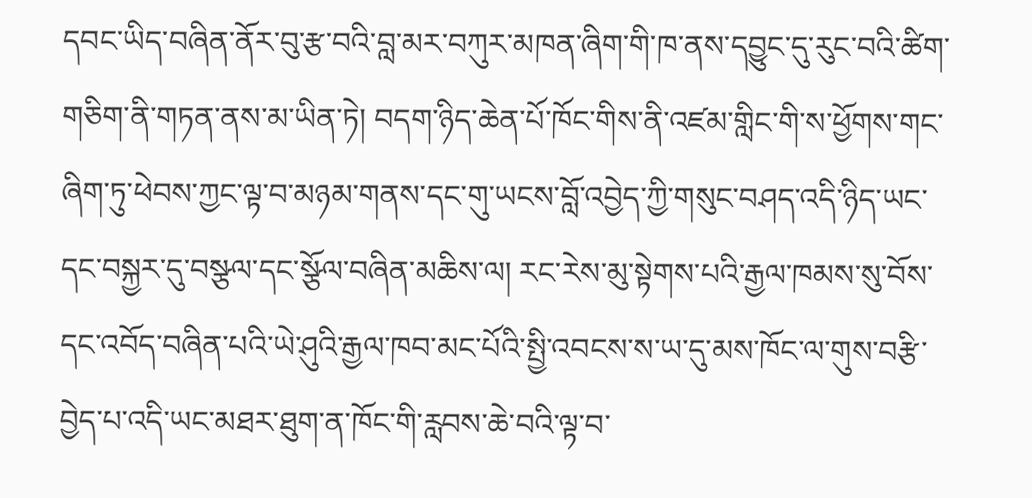དབང་ཡིད་བཞིན་ནོར་བུ་རྩ་བའི་བླ་མར་བཀུར་མཁན་ཞིག་གི་ཁ་ནས་དབྱུང་དུ་རུང་བའི་ཚིག་གཅིག་ནི་གཏན་ནས་མ་ཡིན་ཏེ། བདག་ཉིད་ཆེན་པོ་ཁོང་གིས་ནི་འཛམ་གླིང་གི་ས་ཕྱོགས་གང་ཞིག་ཏུ་ཕེབས་ཀྱང་ལྟ་བ་མཉམ་གནས་དང་གུ་ཡངས་བློ་འབྱེད་ཀྱི་གསུང་བཤད་འདི་ཉིད་ཡང་དང་བསྐྱར་དུ་བསྩལ་དང་སྩོལ་བཞིན་མཆིས་ལ། རང་རེས་མུ་སྟེགས་པའི་རྒྱལ་ཁམས་སུ་བོས་དང་འབོད་བཞིན་པའི་ཡེ་ཤུའི་རྒྱལ་ཁབ་མང་པོའི་སྤྱི་འབངས་ས་ཡ་དུ་མས་ཁོང་ལ་གུས་བརྩི་བྱེད་པ་འདི་ཡང་མཐར་ཐུག་ན་ཁོང་གི་རླབས་ཆེ་བའི་ལྟ་བ་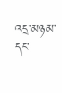འདྲ་མཉམ་དང་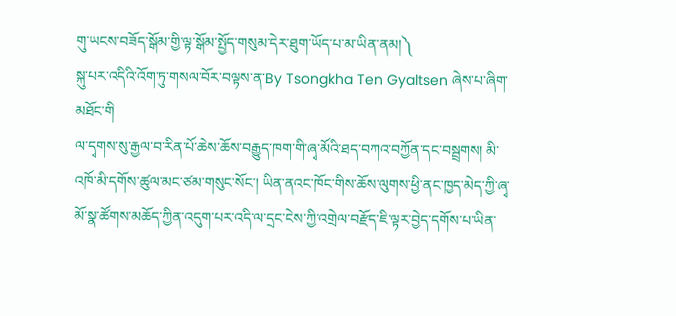གུ་ཡངས་བཟོད་སྒོམ་གྱི་ལྟ་སྒོམ་སྤྱོད་གསུམ་དེར་ཐུག་ཡོད་པ་མ་ཡིན་ནམ།༽
སྐུ་པར་འདིའི་འོག་ཏུ་གསལ་བོར་བལྟས་ན་By Tsongkha Ten Gyaltsen ཞེས་པ་ཞིག་མཐོང་གི
ལ་དྭགས་སུ་རྒྱལ་བ་རིན་པོ་ཆེས་ཆོས་བརྒྱུད་ཁག་གི་ཞྭ་མོའི་ཐད་བཀའ་བཀྱོན་དང་བསྦྲགས། མི་འཁོ་མི་དགོས་ཚུལ་མང་ཙམ་གསུང་སོང་། ཡིན་ནའང་ཁོང་གིས་ཆོས་ལུགས་ཕྱི་ནང་ཁྱད་མེད་ཀྱི་ཞྭ་མོ་སྣ་ཚོགས་མཆོད་ཀྱིན་འདུག་པར་འདི་ལ་དྲང་ངེས་ཀྱི་འགྲེལ་བརྫོད་ཇི་ལྟར་བྱེད་དགོས་པ་ཡིན་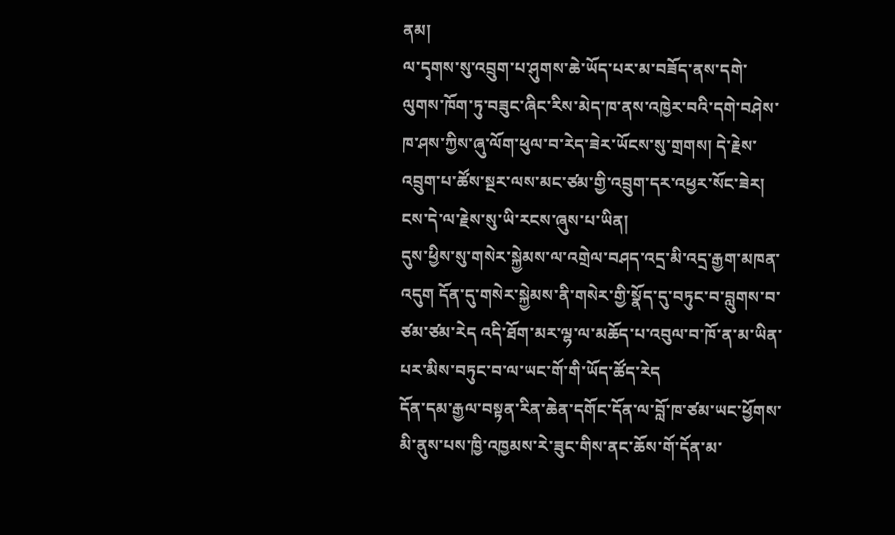ནམ།
ལ་དྭགས་སུ་འབྲུག་པ་ཤུགས་ཆེ་ཡོད་པར་མ་བཟོད་ནས་དགེ་ལུགས་ཁོག་ཏུ་བཟུང་ཞིང་རིས་མེད་ཁ་ནས་འཁྱེར་བའི་དགེ་བཤེས་ཁ་ཤས་ཀྱིས་ཞུ་ལོག་ཕུལ་བ་རེད་ཟེར་ཡོངས་སུ་གྲགས། དེ་རྗེས་འབྲུག་པ་ཚོས་སྔར་ལས་མང་ཙམ་གྱི་འབྲུག་དར་འཕྱར་སོང་ཟེར། ངས་དེ་ལ་རྗེས་སུ་ཡི་རངས་ཞུས་པ་ཡིན།
དུས་ཕྱིས་སུ་གསེར་སྐྱེམས་ལ་འགྲེལ་བཤད་འདྲ་མི་འདྲ་རྒྱག་མཁན་འདུག དོན་དུ་གསེར་སྐྱེམས་ནི་གསེར་གྱི་སྣོད་དུ་བཏུང་བ་བླུགས་བ་ཙམ་ཙམ་རེད འདི་ཐོག་མར་ལྷ་ལ་མཆོད་པ་འབུལ་བ་ཁོ་ན་མ་ཡིན་པར་མིས་བཏུང་བ་ལ་ཡང་གོ་གི་ཡོད་ཚོད་རེད
དོན་དམ་རྒྱལ་བསྟན་རིན་ཆེན་དགོང་དོན་ལ་བློ་ཁ་ཙམ་ཡང་ཕྱོགས་མི་ནུས་པས་ཁྱི་འཁྱམས་རེ་ཟུང་གིས་ནང་ཆོས་གོ་དོན་མ་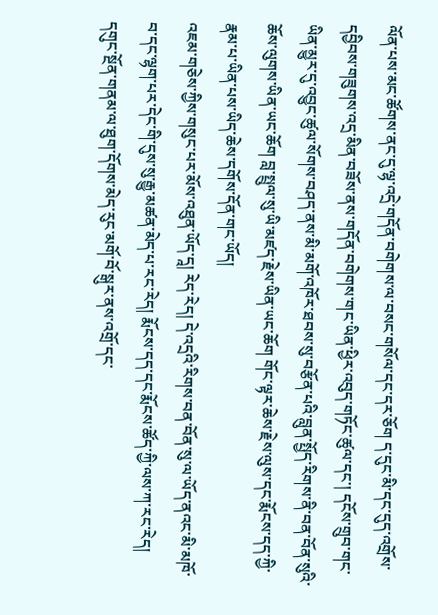ལོན་པས་མང་ཚོགས་ནང་དུ་ལྷ་འདྲེ་གདོན་བགེགས་ལ་བསང་གསོལ་དང་དར་ཅོག ད་དུང་མི་དང་དུད་འགྲོས་དབྱིབས་གཟུགས་འདྲ་མིན་བཟོས་ནས་གདོན་བགེགས་གང་ཡིན་ཕྱིར་འབུད་གཏོང་ཚུལ་དང་། དངོས་གྲུབ་གང་ཡིན་མྱུར་དུ་འབྱུང་ཚུལ་སོགས་བཤད་ནས་མི་མགོ་འཁོར་ཐབས་སུ་བརྩོན་པའི་བླུན་སྤྱོད་རིགས་ནི་བན་བོན་སུའི་ཆོས་ལུགས་ཡིན་ཡང་ཆོག བླ་སྤྲུལ་སུ་ཡི་མཛད་རྗེས་ཡིན་ཡང་ཆོག གོང་ལྟར་ཆེས་རྗེས་ལུས་དང་རྨོངས་དད་ཀྱི་རྣམ་པ་ཡིན་པས་ཡིད་ཆེས་དགོས་དོན་གང་ཡོད།
འཇམ་གཅེས་ཀྱིས་གསུང་པར་མོས་འཐུན་ཡོད་དཱ། རེད་རེད། དེ་འདྲའི་རིགས་བན་བོན་སུ་ལ་ཡོད་ནའང་མི་མཁོ་བ་དང་ལྷག་པར་དེང་གི་དུས་སུ་རྒྱུ་མཚན་མེད་པ་རང་རེད། རྨོངས་དད་དང་རྨོངས་ཚོད་ཀྱི་ལས་ཀ་རང་རེད།
དགུང་སྔོན་གནམ་ལ་ཐུག་དོགས་མེད་རུང་མགོ་བོ་སྒུར་ནས་འགྲོ་དང་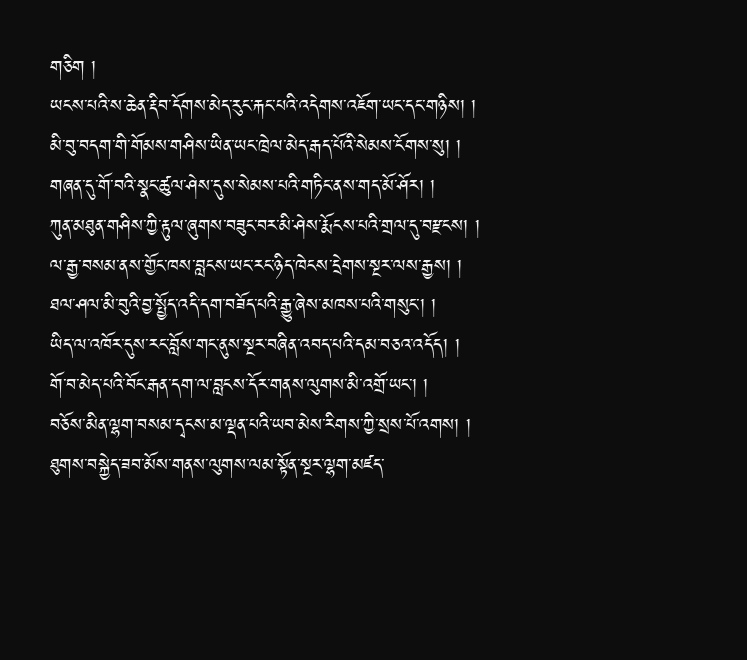གཅིག །
ཡངས་པའི་ས་ཆེན་རྡིབ་དོགས་མེད་རུང་རྐང་པའི་འདེགས་འཇོག་ཡང་དང་གཉིས། །
མི་བུ་བདག་གི་གོམས་གཤིས་ཡིན་ཡང་ཁྲེལ་མེད་རྒད་པོའི་སེམས་ངོགས་སུ། །
གཞན་དུ་གོ་བའི་སྣང་ཚུལ་ཤེས་དུས་སེམས་པའི་གཏིང་ནས་གད་མོ་ཤོར། །
ཀུན་མཐུན་གཤིས་ཀྱི་རྟུལ་ཞུགས་བཟུང་བར་མི་ཤེས་རྨོངས་པའི་གྲལ་དུ་བརྫངས། །
ལ་རྒྱ་བསམ་ནས་གྱོང་ཁས་བླངས་ཡང་རང་ཉིད་ཁེངས་དྲེགས་སྔར་ལས་རྒྱས། །
ཐལ་ཤལ་མི་བུའི་བྱ་སྤྱོད་འདི་དག་བཟོད་པའི་རྒྱུ་ཞེས་མཁས་པའི་གསུང་། །
ཡིད་ལ་འཁོར་དུས་རང་བློས་གང་ནུས་སྔར་བཞིན་འབད་པའི་དམ་བཅའ་འདོད། །
གོ་བ་མེད་པའི་བོང་རྒན་དག་ལ་བླངས་དོར་གནས་ལུགས་མི་འགྲོ་ཡང་། །
བཅོས་མིན་ལྷག་བསམ་དྭངས་མ་ལྡན་པའི་ཡབ་མེས་རིགས་ཀྱི་སྲས་པོ་འགས། །
ཐུགས་བསྐྱེད་ཟབ་མོས་གནས་ལུགས་ལམ་སྟོན་སྔར་ལྷག་མཛད་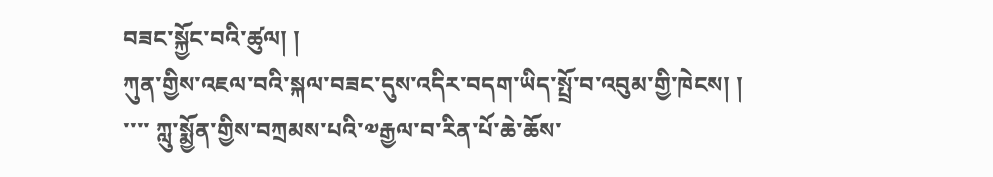བཟང་སྐྱོང་བའི་ཚུལ། །
ཀུན་གྱིས་འཇལ་བའི་སྐལ་བཟང་དུས་འདིར་བདག་ཡིད་སྤྲོ་བ་འབུམ་གྱི་ཁེངས། །
་་་་ ཀླུ་སྨྱོན་གྱིས་བཀྲམས་པའི་༧རྒྱལ་བ་རིན་པོ་ཆེ་ཆོས་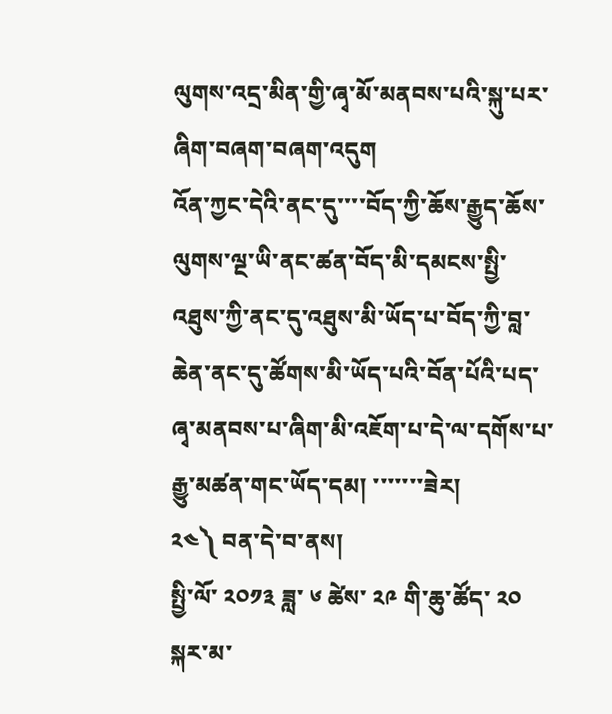ལུགས་འདྲ་མིན་གྱི་ཞྭ་མོ་མནབས་པའི་སྐུ་པར་ཞིག་བཞག་བཞག་འདུག
འོན་ཀྱང་དེའི་ནང་དུ་་་་བོད་ཀྱི་ཆོས་རྒྱུད་ཆོས་ལུགས་ལྔ་ཡི་ནང་ཚན་བོད་མི་དམངས་སྤྱི་འཐུས་ཀྱི་ནང་དུ་འཐུས་མི་ཡོད་པ་བོད་ཀྱི་བླ་ཆེན་ནང་དུ་ཚོགས་མི་ཡོད་པའི་བོན་པོའི་པད་ཞྭ་མནབས་པ་ཞིག་མི་འཇོག་པ་དེ་ལ་དགོས་པ་རྒྱུ་མཚན་གང་ཡོད་དམ། ་་་་་་་ཟེར།
༢༤༽ བན་དེ་བ་ནས།
སྤྱི་ལོ་ ༢༠༡༣ ཟླ་ ༦ ཚེས་ ༢༩ གི་ཆུ་ཚོད་ ༢༠ སྐར་མ་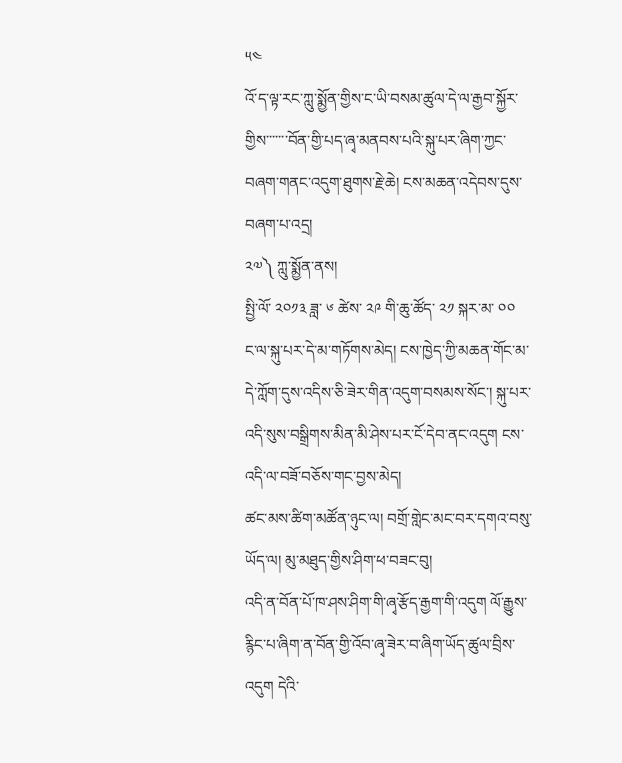༥༤
འོ་ད་ལྟ་རང་ཀླུ་སྨྱོན་གྱིས་ང་ཡི་བསམ་ཚུལ་དེ་ལ་རྒྱབ་སྐྱོར་གྱིས་་་་་་་བོན་གྱི་པད་ཞྭ་མནབས་པའི་སྐུ་པར་ཞིག་ཀྱང་བཞག་གནང་འདུག་ཐུགས་རྗེ་ཆེ། ངས་མཆན་འདེབས་དུས་བཞག་པ་འདྲ།
༢༧༽ ཀླུ་སྨྱོན་ནས།
སྤྱི་ལོ་ ༢༠༡༣ ཟླ་ ༦ ཚེས་ ༢༩ གི་ཆུ་ཚོད་ ༢༡ སྐར་མ་ ༠༠
ང་ལ་སྐུ་པར་དེ་མ་གཏོགས་མེད། ངས་ཁྱེད་ཀྱི་མཆན་གོང་མ་དེ་ཀློག་དུས་འདིས་ཅི་ཟེར་གིན་འདུག་བསམས་སོང་། སྐུ་པར་འདི་སུས་བསྒྲིགས་མིན་མི་ཤེས་པར་ངོ་དེབ་ནང་འདུག ངས་འདི་ལ་བཟོ་བཅོས་གང་བྱས་མེད།
ཚང་མས་ཚིག་མཚོན་ཉུང་ལ། བགྲོ་གླེང་མང་བར་དགའ་བསུ་ཡོད་ལ། མུ་མཐུད་གྱིས་ཤིག་ཕ་བཟང་བུ།
འདི་ན་བོན་པོ་ཁ་ཤས་ཤིག་གི་ཞྭ་རྩོད་རྒྱག་གི་འདུག ལོ་རྒྱུས་རྙིང་པ་ཞིག་ན་བོན་གྱི་འོབ་ཞྭ་ཟེར་བ་ཞིག་ཡོད་ཚུལ་བྲིས་འདུག དེའི་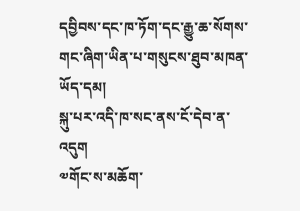དབྱིབས་དང་ཁ་ཏོག་དང་རྒྱུ་ཆ་སོགས་གང་ཞིག་ཡིན་པ་གསུངས་ཐུབ་མཁན་ཡོད་དམ།
སྐུ་པར་འདི་ཁ་སང་ནས་ངོ་དེབ་ན་འདུག
༧གོང་ས་མཆོག་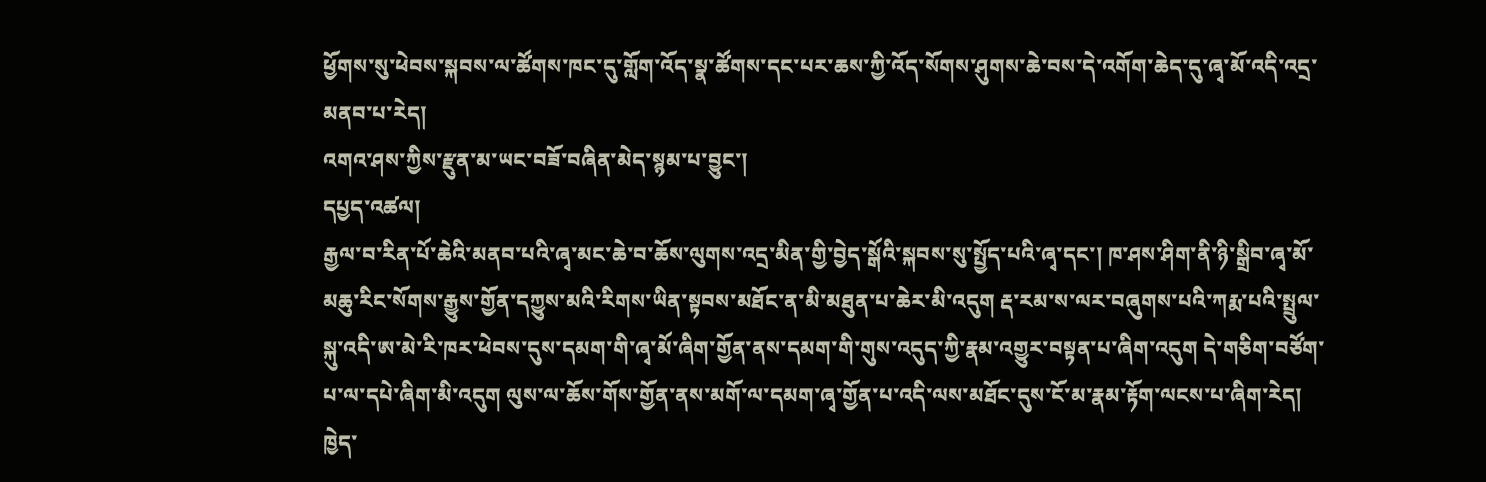ཕྱོགས་སུ་ཕེབས་སྐབས་ལ་ཚོགས་ཁང་དུ་གློག་འོད་སྣ་ཚོགས་དང་པར་ཆས་ཀྱི་འོད་སོགས་ཤུགས་ཆེ་བས་དེ་འགོག་ཆེད་དུ་ཞྭ་མོ་འདི་འདྲ་མནབ་པ་རེད།
འགའ་ཤས་ཀྱིས་རྫུན་མ་ཡང་བཟོ་བཞིན་མེད་སྙམ་པ་བྱུང་།
དཔྱད་འཚལ།
རྒྱལ་བ་རིན་པོ་ཆེའི་མནབ་པའི་ཞྭ་མང་ཆེ་བ་ཆོས་ལུགས་འདྲ་མིན་གྱི་བྱེད་སྒོའི་སྐབས་སུ་སྤྱོད་པའི་ཞྭ་དང་། ཁ་ཤས་ཤིག་ནི་ཉི་སྒྲིབ་ཞྭ་མོ་མཆུ་རིང་སོགས་རྒྱུས་གྱོན་དཀྱུས་མའི་རིགས་ཡིན་སྟབས་མཐོང་ན་མི་མཐུན་པ་ཆེར་མི་འདུག རྡ་རམ་ས་ལར་བཞུགས་པའི་ཀརྨ་པའི་སྤྲུལ་སྐུ་འདི་ཨ་མེ་རི་ཁར་ཕེབས་དུས་དམག་གི་ཞྭ་མོ་ཞིག་གྱོན་ནས་དམག་གི་གུས་འདུད་ཀྱི་རྣམ་འགྱུར་བསྟན་པ་ཞིག་འདུག དེ་གཅིག་བཙོག་པ་ལ་དཔེ་ཞིག་མི་འདུག ལུས་ལ་ཆོས་གོས་གྱོན་ནས་མགོ་ལ་དམག་ཞྭ་གྱོན་པ་འདི་ལས་མཐོང་དུས་ངོ་མ་རྣམ་རྟོག་ལངས་པ་ཞིག་རེད། ཁྱེད་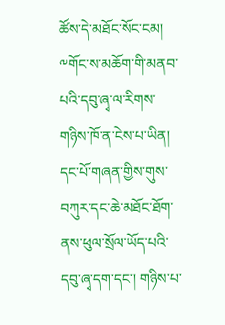ཚོས་དེ་མཐོང་སོང་ངམ།
༸གོང་ས་མཆོག་གི་མནབ་པའི་དབུ་ཞྭ་ལ་རིགས་གཉིས་ཁོ་ན་ངེས་པ་ཡིན། དང་པོ་གཞན་གྱིས་གུས་བཀུར་དང་ཆེ་མཐོང་ཐོག་ནས་ཕུལ་སྲོལ་ཡོད་པའི་དབུ་ཞྭ་དག་དང་། གཉིས་པ་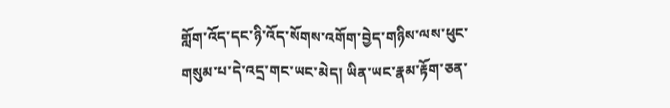གློག་འོད་དང་ཉི་འོད་སོགས་འགོག་བྱེད་གཉིས་ལས་ཕུང་གསུམ་པ་དེ་འདྲ་གང་ཡང་མེད། ཡིན་ཡང་རྣམ་རྟོག་ཅན་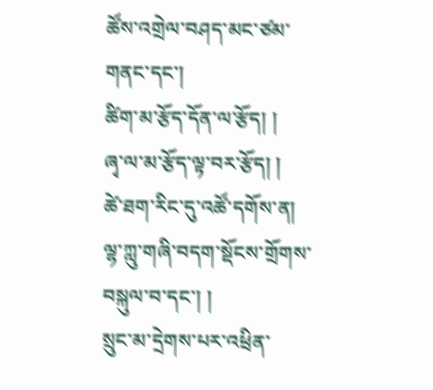ཚོས་འགྲེལ་བཤད་མང་ཙམ་གནང་དང་།
ཚིག་མ་རྩོད་དོན་ལ་རྩོད། །
ཞྭ་ལ་མ་རྩོད་ལྟ་བར་རྩོད། །
ཚེ་ཐག་རིང་དུ་འཚོ་དགོས་ན།
ལྷ་ཀླུ་གཞི་བདག་སྡོངས་གྲོགས་བསྐུལ་བ་དང་། །
སྲུང་མ་དྲེགས་པར་འཕྲིན་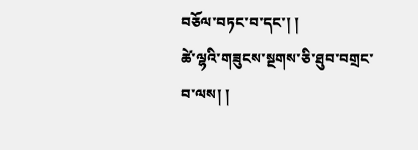བཅོལ་བཏང་བ་དང་། །
ཚེ་ལྷའི་གཟུངས་སྔགས་ཅི་ཐུབ་བགྲང་བ་ལས། །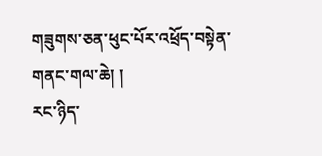གཟུགས་ཅན་ཕུང་པོར་འཕྲོད་བསྟེན་གནང་གལ་ཆེ། །
རང་ཉིད་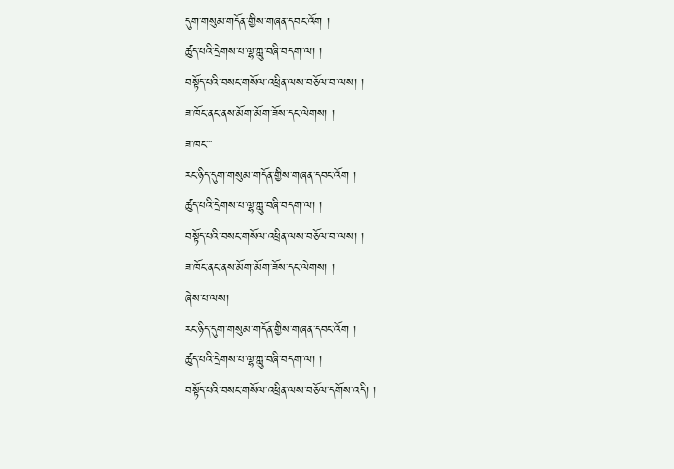དུག་གསུམ་གདོན་གྱིས་གཞན་དབང་འོག །
ཚུད་པའི་དྲེགས་པ་ལྷ་ཀླུ་བཞི་བདག་ལ། །
བསྟོད་པའི་བསང་གསོལ་འཕྲིན་ལས་བཅོལ་བ་ལས། །
ཟ་ཁོང་ནང་ནས་མོག་མོག་ཟོས་དང་ལེགས། །
ཟ་ཁང་་་
རང་ཉིད་དུག་གསུམ་གདོན་གྱིས་གཞན་དབང་འོག །
ཚུད་པའི་དྲེགས་པ་ལྷ་ཀླུ་བཞི་བདག་ལ། །
བསྟོད་པའི་བསང་གསོལ་འཕྲིན་ལས་བཅོལ་བ་ལས། །
ཟ་ཁོང་ནང་ནས་མོག་མོག་ཟོས་དང་ལེགས། །
ཞེས་པ་ལས།
རང་ཉིད་དུག་གསུམ་གདོན་གྱིས་གཞན་དབང་འོག །
ཚུད་པའི་དྲེགས་པ་ལྷ་ཀླུ་བཞི་བདག་ལ། །
བསྟོད་པའི་བསང་གསོལ་འཕྲིན་ལས་བཅོལ་དགོས་འདི། །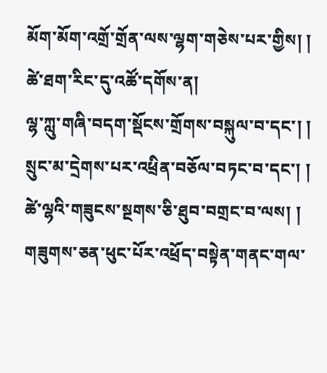མོག་མོག་འགྲོ་གྲོན་ལས་ལྷག་གཅེས་པར་གྱིས། །
ཚེ་ཐག་རིང་དུ་འཚོ་དགོས་ན།
ལྷ་ཀླུ་གཞི་བདག་སྡོངས་གྲོགས་བསྐུལ་བ་དང་། །
སྲུང་མ་དྲེགས་པར་འཕྲིན་བཅོལ་བཏང་བ་དང་། །
ཚེ་ལྷའི་གཟུངས་སྔགས་ཅི་ཐུབ་བགྲང་བ་ལས། །
གཟུགས་ཅན་ཕུང་པོར་འཕྲོད་བསྟེན་གནང་གལ་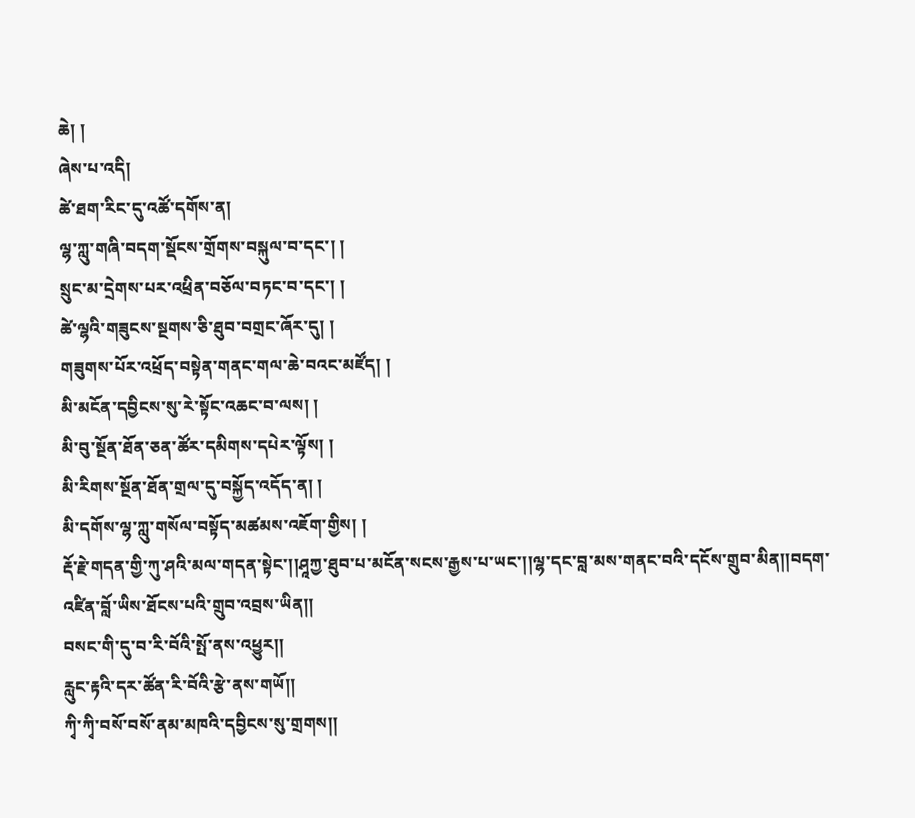ཆེ། །
ཞེས་པ་འདི།
ཚེ་ཐག་རིང་དུ་འཚོ་དགོས་ན།
ལྷ་ཀླུ་གཞི་བདག་སྡོངས་གྲོགས་བསྐུལ་བ་དང་། །
སྲུང་མ་དྲེགས་པར་འཕྲིན་བཅོལ་བཏང་བ་དང་། །
ཚེ་ལྷའི་གཟུངས་སྔགས་ཅི་ཐུབ་བགྲང་ཞོར་དུ། །
གཟུགས་པོར་འཕྲོད་བསྟེན་གནང་གལ་ཆེ་བའང་མཛོད། །
མི་མངོན་དབྱིངས་སུ་རེ་སྟོང་འཆང་བ་ལས། །
མི་བུ་སྔོན་ཐོན་ཅན་ཚོར་དམིགས་དཔེར་ལྟོས། །
མི་རིགས་སྔོན་ཐོན་གྲལ་དུ་བསྐྱོད་འདོད་ན། །
མི་དགོས་ལྷ་ཀླུ་གསོལ་བསྟོད་མཚམས་འཇོག་གྱིས། །
རྡོ་རྗེ་གདན་གྱི་ཀུ་ཤའི་མལ་གདན་སྟེང་།།ཤཱཀྱ་ཐུབ་པ་མངོན་སངས་རྒྱས་པ་ཡང་།།ལྷ་དང་བླ་མས་གནང་བའི་དངོས་གྲུབ་མིན།།བདག་འཛིན་བློ་ཡིས་ཐོངས་པའི་གྲུབ་འབྲས་ཡིན།།
བསང་གི་དུ་བ་རི་བོའི་སྤོ་ནས་འཕྱུར།།
རླུང་རྟའི་དར་ཚོན་རི་བོའི་རྩེ་ནས་གཡོ།།
ཀྭི་ཀྭི་བསོ་བསོ་ནམ་མཁའི་དབྱིངས་སུ་གྲགས།།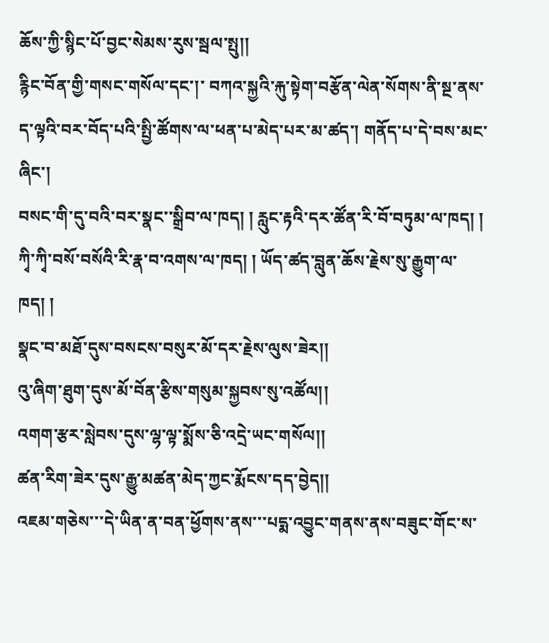ཆོས་ཀྱི་སྙིང་པོ་བྱང་སེམས་རུས་སྦལ་སྤུ།།
རྙིང་བོན་གྱི་གསང་གསོལ་དང་།་ བཀའ་སྐྱའི་རྐུ་སྟེག་བརྩོན་ལེན་སོགས་ནི་སྔ་ནས་ད་ལྟའི་བར་བོད་པའི་སྤྱི་ཚོགས་ལ་ཕན་པ་མེད་པར་མ་ཚད་། གནོད་པ་དེ་བས་མང་ཞིང་།
བསང་གི་དུ་བའི་བར་སྣང་་སྒྲིབ་ལ་ཁད། ། རླུང་རྟའི་དར་ཚོན་རི་བོ་བཏུམ་ལ་ཁད། ། ཀྭི་ཀྭི་བསོ་བསོའི་རི་རྣ་བ་འགས་ལ་ཁད། ། ཡོད་ཚད་བླུན་ཆོས་རྗེས་སུ་རྒྱུག་ལ་ཁད། །
སྣང་བ་མཐོ་དུས་བསངས་བསུར་མོ་དར་རྗེས་ལུས་ཟེར།།
འུ་ཞིག་ཐུག་དུས་མོ་བོན་རྩིས་གསུམ་སྐྱབས་སུ་འཚོལ།།
འགག་རྩར་སླེབས་དུས་ལྷ་ལྟ་སྨོས་ཅི་འདྲེ་ཡང་གསོལ།།
ཚན་རིག་ཟེར་དུས་རྒྱུ་མཚན་མེད་ཀྱང་རྨོངས་དད་བྱེད།།
འཇམ་གཅེས་་་དེ་ཡིན་ན་བན་ཕྱོགས་ནས་་་པདྨ་འབྱུང་གནས་ནས་བཟུང་གོང་ས་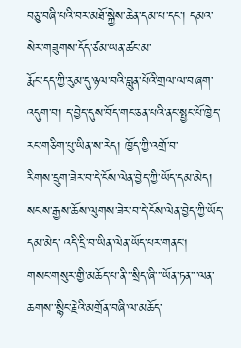བཅུ་བཞི་པའི་བར་མཐོ་སྐྱེས་ཆེན་དམ་པ་དང་། དམའ་སེར་གཟུགས་དོད་ཙམ་ཡན་ཚང་མ་
རྨོང་དད་ཀྱི་རུམ་དུ་ཉལ་བའི་བླུན་པོའི་གྲལ་ལ་བཞག་འདུག་བ། ད་བྱེད་དུས་བོད་གང་ཅན་པའི་ནང་སྤྱང་པོ་ཁྱེད་རང་གཅིག་པུ་ཡིན་ས་རེད། ཁྱོད་ཀྱི་འགྲོ་བ་
རིགས་དྲུག་ཟེར་བ་དེ་ངོས་ལེན་བྱེད་ཀྱི་ཡོད་དམ་མེད། སངས་རྒྱས་ཆོས་ལུགས་ཟེར་བ་དེ་ངོས་ལེན་བྱེད་ཀྱི་ཡོད་དམ་མེད་ འདི་དྲི་བ་ཡིན་ལེན་ཡོད་པར་གནང།
གསང་གསུར་གྱི་མཆོད་པ་ནི་་་སྲིད་ཞི་་་ཡོན་ཏན་་་ལན་ཆགས་་སྙིང་རྗེའི་མགྲོན་བཞི་ལ་མཆོད་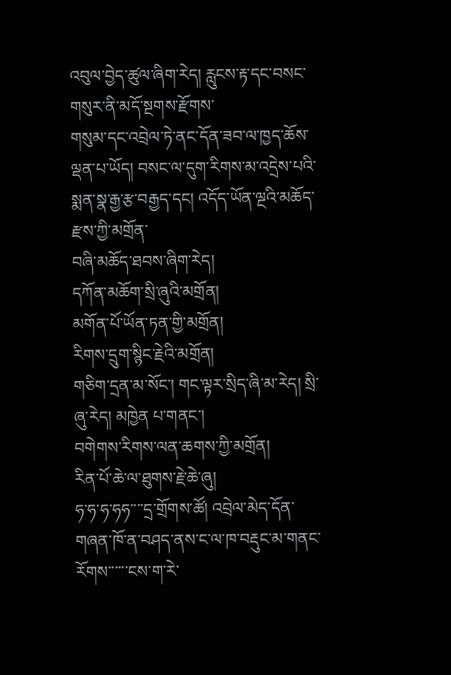འབུལ་བྱེད་ཚུལ་ཞིག་རེད། རླུངས་རྟ་དང་བསང་གསུར་ནི་མདོ་སྔགས་རྫོགས་
གསུམ་དང་འབྲེལ་ཏེ་ནང་དོན་ཟབ་ལ་ཁྱད་ཆོས་ལྡན་པ་ཡོད། བསང་ལ་དུག་རིགས་མ་འདྲེས་པའི་སྨན་སྣ་རྒྱ་རྩ་བརྒྱད་དང། འདོད་ཡོན་ལྔའི་མཆོད་རྫས་ཀྱི་མགྲོན་
བཞི་མཆོད་ཐབས་ཞིག་རེད།
དཀོན་མཆོག་སྲི་ཞུའི་མགྲོན།
མགོན་པོ་ཡོན་ཏན་གྱི་མགྲོན།
རིགས་དྲུག་སྙིང་རྗེའི་མགྲོན།
གཅིག་དྲན་མ་སོང་། གང་ལྟར་སྲིད་ཞི་མ་རེད། སྲི་ཞུ་རེད། མཁྱེན པ་གནང་།
བགེགས་རིགས་ལན་ཆགས་ཀྱི་མགྲོན།
རིན་པོ་ཆེ་ལ་ཐུགས་རྗེ་ཆེ་ཞུ།
ཧ་ཧ་ཧ་ཧཧ་་་་དྲ་གྲོགས་ཚོ། འབྲེལ་མེད་དོན་གཞན་ཁོ་ན་བཤད་ནས་ང་ལ་ཁ་བརྡུང་མ་གནང་རོགས་་་་་་ངས་ག་རེ་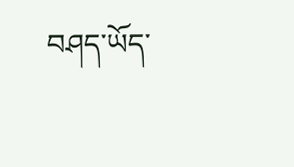བཤད་ཡོད་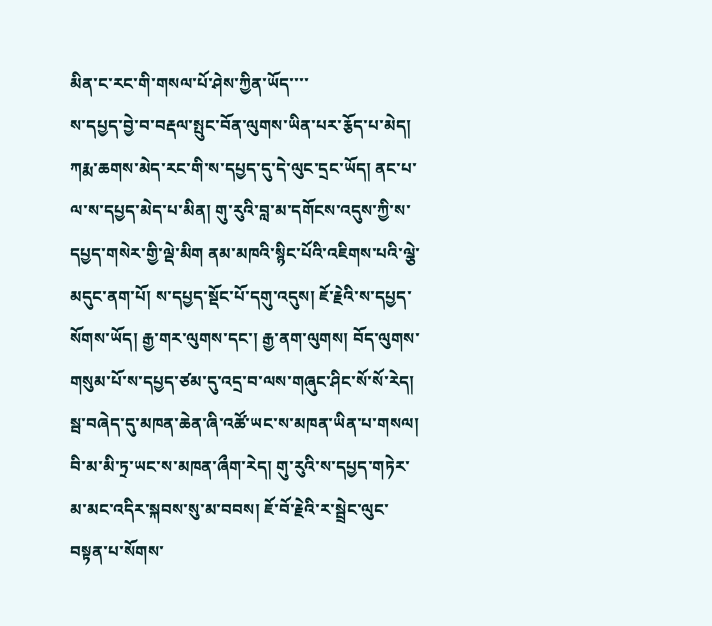མིན་ང་རང་གི་གསལ་པོ་ཤེས་ཀྱིན་ཡོད་་་་
ས་དཔྱད་བྱེ་བ་བརྡལ་སྤུང་བོན་ལུགས་ཡིན་པར་རྕོད་པ་མེད། ཀརྨ་ཆགས་མེད་རང་གི་ས་དཔྱད་དུ་དེ་ལུང་དྲང་ཡོད། ནང་པ་ལ་ས་དཔྱད་མེད་པ་མིན། གུ་རུའི་བླ་མ་དགོངས་འདུས་ཀྱི་ས་དཔྱད་གསེར་གྱི་ལྡེ་མིག ནམ་མཁའི་སྙིང་པོའི་འཇིགས་པའི་ལྕེ་མདུང་ནག་པོ། ས་དཔྱད་སྡོང་པོ་དགུ་འདུས། ཇོ་རྗེའི་ས་དཔྱད་སོགས་ཡོད། རྒྱ་གར་ལུགས་དང་། རྒྱ་ནག་ལུགས། བོད་ལུགས་གསུམ་པོ་ས་དཔྱད་ཙམ་དུ་འདྲ་བ་ལས་གཞུང་ཤིང་སོ་སོ་རེད། སྦ་བཞེད་དུ་མཁན་ཆེན་ཞི་འཚོ་ཡང་ས་མཁན་ཡིན་པ་གསལ། བི་མ་མི་ཏྲ་ཡང་ས་མཁན་ཞྀག་རེད། གུ་རུའི་ས་དཔྱད་གཏེར་མ་མང་འདིར་སྐབས་སུ་མ་བབས། ཇོ་བོ་རྗེའི་ར་སྦྲེང་ལུང་བསྟན་པ་སོགས་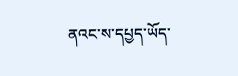ནའང་ས་དཔྱད་ཡོད་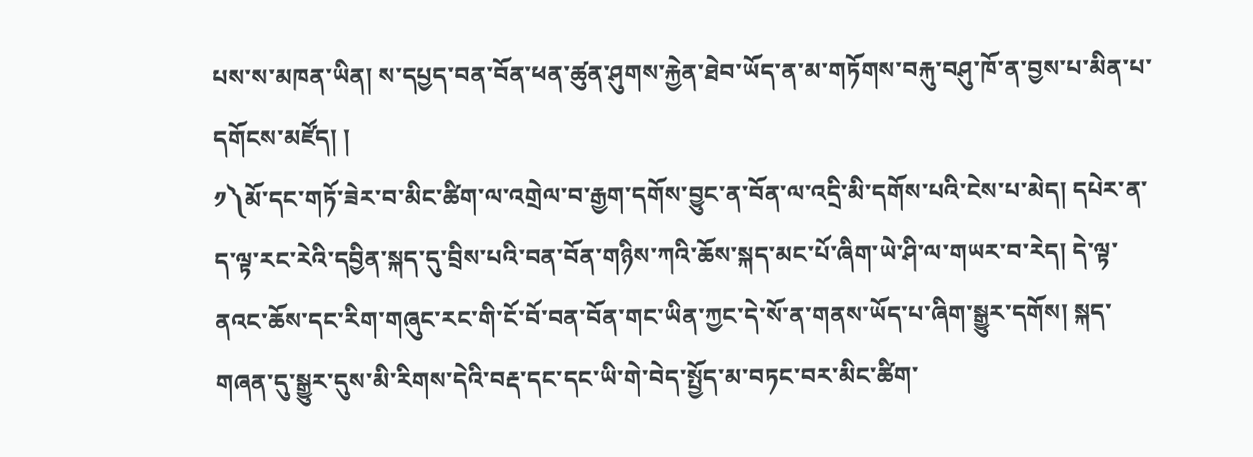པས་ས་མཁན་ཡིན། ས་དཔྱད་བན་བོན་ཕན་ཚུན་ཤུགས་རྐྱེན་ཐེབ་ཡོད་ན་མ་གཏོགས་བརྐུ་བཤུ་ཁོ་ན་བྱས་པ་མིན་པ་དགོངས་མཛོད། །
༡༽མོ་དང་གཏོ་ཟེར་བ་མིང་ཚིག་ལ་འགྲེལ་བ་རྒྱག་དགོས་བྱུང་ན་བོན་ལ་འདྲི་མི་དགོས་པའི་ངེས་པ་མེད། དཔེར་ན་ད་ལྟ་རང་རེའི་དབྱིན་སྐད་དུ་བྲིས་པའི་བན་བོན་གཉིས་ཀའི་ཆོས་སྐད་མང་པོ་ཞིག་ཡེ་ཤི་ལ་གཡར་བ་རེད། དེ་ལྟ་ནའང་ཆོས་དང་རིག་གཞུང་རང་གི་ངོ་བོ་བན་བོན་གང་ཡིན་ཀྱང་དེ་སོ་ན་གནས་ཡོད་པ་ཞིག་སྒྱུར་དགོས། སྐད་གཞན་དུ་སྒྱུར་དུས་མི་རིགས་དེའི་བརྡ་དང་དང་ཡི་གེ་བེད་སྤྱོད་མ་བཏང་བར་མིང་ཚིག་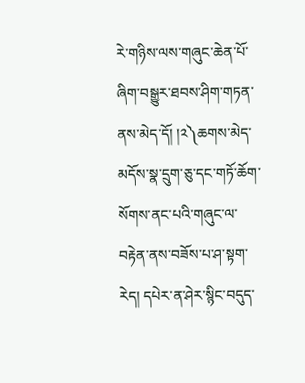རེ་གཉིས་ལས་གཞུང་ཆེན་པོ་ཞིག་བསྒྱུར་ཐབས་ཤིག་གཏན་ནས་མེད་དོ། །༢༽ཆགས་མེད་མདོས་སྣ་དྲུག་ཅུ་དང་གཏོ་ཆོག་སོགས་ནང་པའི་གཞུང་ལ་བརྟེན་ནས་བཟོས་པ་ཤ་སྟག་རེད། དཔེར་ན་ཤེར་སྙིང་བདུད་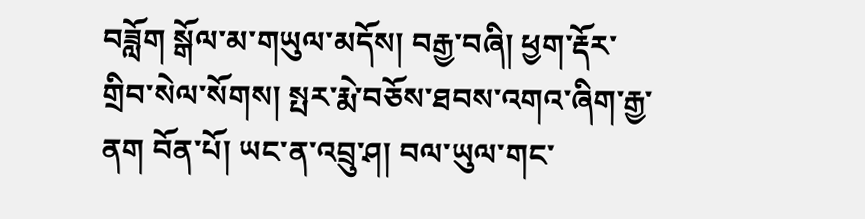བཟློག སྒོལ་མ་གཡུལ་མདོས། བརྒྱ་བཞི། ཕྱག་རྡོར་གྲིབ་སེལ་སོགས། སྤར་རྨེ་བཅོས་ཐབས་འགའ་ཞིག་རྒྱ་ནག བོན་པོ། ཡང་ན་འབྲུ་ཤ། བལ་ཡུལ་གང་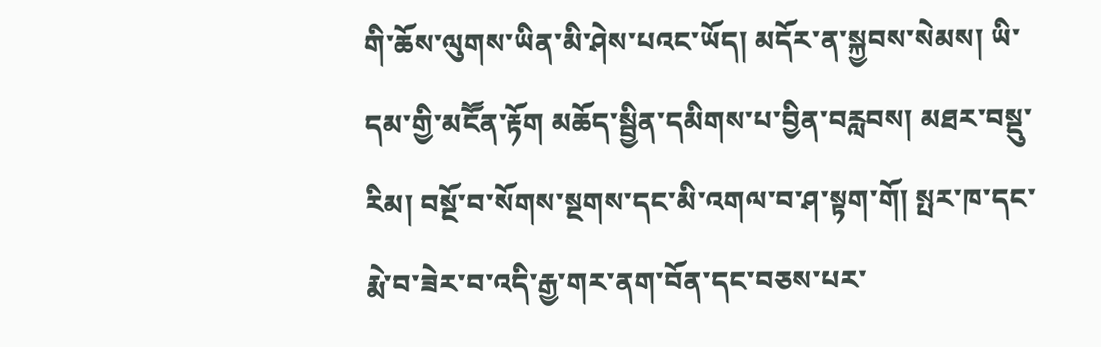གི་ཆོས་ལུགས་ཡིན་མི་ཤེས་པའང་ཡོད། མདོར་ན་སྐྱབས་སེམས། ཡི་དམ་གྱི་མངཽན་རྟོག མཆོད་སྦྱིན་དམིགས་པ་བྱིན་བརླབས། མཐར་བསྡུ་རིམ། བསྔོ་བ་སོགས་སྔགས་དང་མི་འགལ་བ་ཤ་སྟག་གོ། སྤར་ཁ་དང་རྨེ་བ་ཟེར་བ་འདི་རྒྱ་གར་ནག་བོན་དང་བཅས་པར་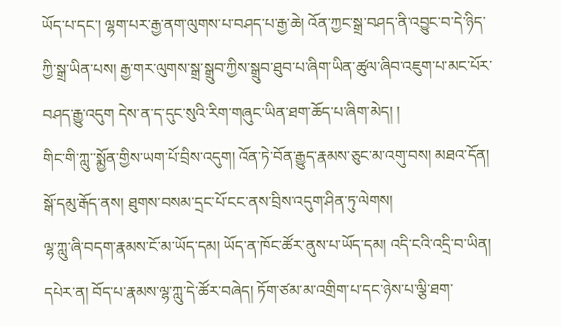ཡོད་པ་དང་། ལྷག་པར་རྒྱ་ནག་ལུགས་པ་བཤད་པ་རྒྱ་ཆེ། འོན་ཀྱང་སྒྲ་བཤད་ནི་འབྱུང་བ་དེ་ཉིད་ཀྱི་སྒྲ་ཡིན་པས། རྒྱ་གར་ལུགས་སྒྲ་སྒྲུབ་ཀྱིས་སྒྲུབ་ཐུབ་པ་ཞིག་ཡིན་ཚུལ་ཞིབ་འཇུག་པ་མང་པོར་བཤད་རྒྱུ་འདུག དེས་ན་ད་དུང་སུའི་རིག་གཞུང་ཡིན་ཐག་ཆོད་པ་ཞིག་མེད། །
གིང་གི་ཀླུ་་སྨྱོན་གྱིས་ཡག་པོ་བྲིས་འདུག། འོན་ཏེ་བོན་རྒྱུད་རྣམས་ཅུང་མ་འགུ་བས། མཐའ་དོན། སྒོ་དམུ་རྒོད་ནས། ཐུགས་བསམ་དྲང་པོ་ངང་ནས་བྲིས་འདུག་ཤིན་ཏུ་ལེགས།
ལྷ་ཀླུ་ཞི་བདག་རྣམས་ངོ་མ་ཡོད་དམ། ཡོད་ན་ཁོང་ཚོར་ནུས་པ་ཡོད་དམ། འདི་ངའི་འདྲི་བ་ཡིན། དཔེར་ན། བོད་པ་རྣམས་ལྷ་ཀླུ་དེ་ཚོར་བཞེད། ཏོག་ཙམ་མ་འགྲིག་པ་དང་ཉེས་པ་ལྕི་ཐག་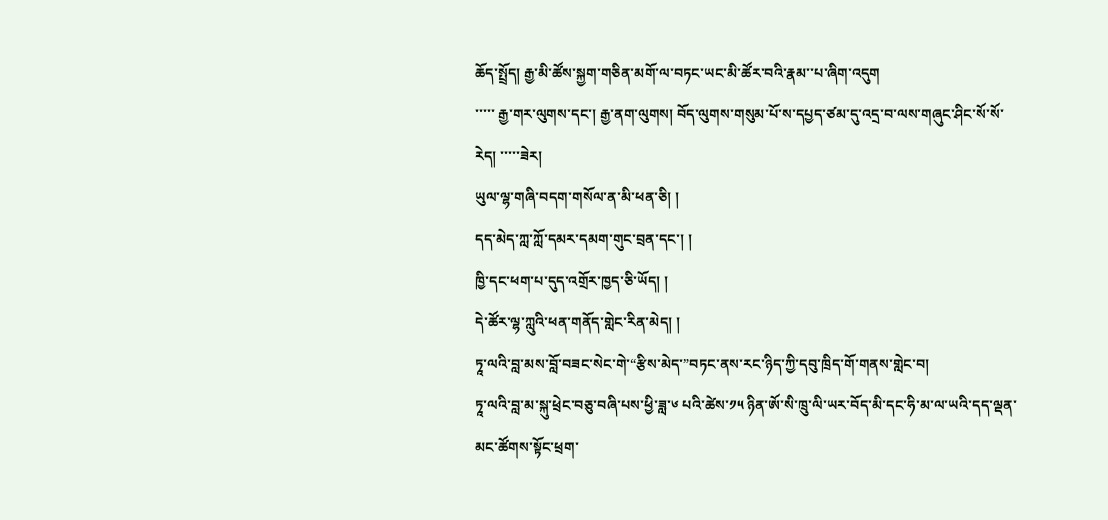ཆོད་སྤྲོད། རྒྱ་མི་ཚོས་སྐྱག་གཅིན་མགོ་ལ་བཏང་ཡང་མི་ཚོར་བའི་རྣམ་་པ་ཞིག་འདུག
་་་་་ རྒྱ་གར་ལུགས་དང་། རྒྱ་ནག་ལུགས། བོད་ལུགས་གསུམ་པོ་ས་དཔྱད་ཙམ་དུ་འདྲ་བ་ལས་གཞུང་ཤིང་སོ་སོ་རེད། ་་་་་ཟེར།
ཡུལ་ལྷ་གཞི་བདག་གསོལ་ན་མི་ཕན་ཅི། །
དད་མེད་ཀླ་ཀློ་དམར་དམག་གུང་བྲན་དང་། །
ཁྱི་དང་ཕག་པ་དུད་འགྲོར་ཁྱད་ཅི་ཡོད། །
དེ་ཚོར་ལྷ་ཀླུའི་ཕན་གནོད་གླེང་རིན་མེད། །
ཏཱ་ལའི་བླ་མས་བློ་བཟང་སེང་གེ་“རྩིས་མེད་”བཏང་ནས་རང་ཉིད་ཀྱི་དབུ་ཁྲིད་གོ་གནས་གླེང་བ།
ཏཱ་ལའི་བླ་མ་སྐུ་ཕྲེང་བཅུ་བཞི་པས་ཕྱི་ཟླ་༦ པའི་ཚེས་༡༥ ཉིན་ཨོ་སི་ཁྲུ་ལི་ཡར་བོད་མི་དང་ཧི་མ་ལ་ཡའི་དད་ལྡན་མང་ཚོགས་སྟོང་ཕྲག་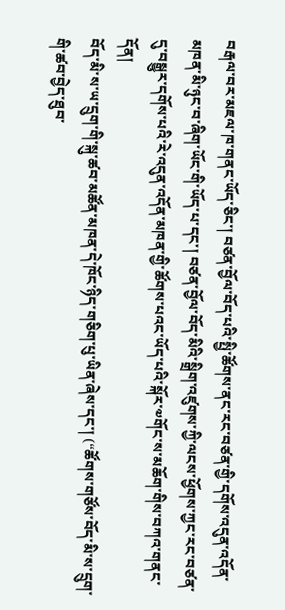བརྒལ་བར་མཇལ་ཁ་གནང་ཡོད་ཅིང་། བཙན་བྱོལ་བོད་པའི་སྤྱི་ཚོགས་ནང་རང་བཙན་གྱི་དགོས་འདུན་འདོན་མཁན་མི་ཉུང་བ་ཞིག་ཡོང་གི་ཡོད་པ་དང་། བཙན་བྱོལ་བོད་མིའི་སྒྲིག་འཛུགས་ཀྱི་ལངས་ཕྱོགས་ཀྱང་རང་བཙན་དུ་བསྒྱུར་དགོས་པའི་རེ་འདུན་འདོན་མཁན་གྱི་ཚོགས་པའང་ཡོད་པའི་སྐོར་༧གོང་ས་མཆོག་གིས་བཀའ་གནང་དོན།
བོད་མི་ས་ཡ་དྲུག་གི་སྐུ་ཚབ་མཚོན་མཁན་དེ་ཁོང་ཉིད་གཅིག་པུ་ཡིན་ཞེས་དང་། (“ཚོགས་གཙོས་བོད་མི་ས་དྲུག་གི་ཚབ་བྱེད་ཐུབ་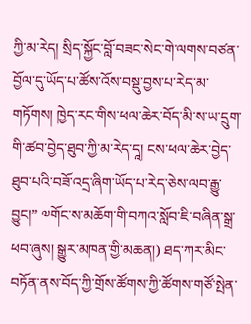ཀྱི་མ་རེད། སྲིད་སྐྱོང་བློ་བཟང་སེང་གེ་ལགས་བཙན་བྱོལ་དུ་ཡོད་པ་ཚོས་འོས་བསྡུ་བྱས་པ་རེད་མ་གཏོགས། ཁྱེད་རང་གིས་ཕལ་ཆེར་བོད་མི་ས་ཡ་དྲུག་གི་ཚབ་བྱེད་ཐུབ་ཀྱི་མ་རེད་དཱ། ངས་ཕལ་ཆེར་བྱེད་ཐུབ་པའི་བཟོ་འདྲ་ཞིག་ཡོད་པ་རེད་ཅེས་ལབ་རྒྱུ་བྱུང།” ༧གོང་ས་མཆོག་གི་བཀའ་སློབ་ཇི་བཞིན་སྒྲ་ཕབ་ཞུས། སྒྱུར་མཁན་གྱི་མཆན།) ཐད་ཀར་མིང་བཏོན་ནས་བོད་ཀྱི་གྲོས་ཚོགས་ཀྱི་ཚོགས་གཙོ་སྤེན་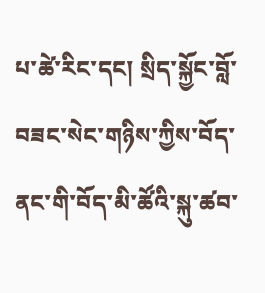པ་ཚེ་རིང་དང། སྲིད་སྐྱོང་བློ་བཟང་སེང་གཉིས་ཀྱིས་བོད་ནང་གི་བོད་མི་ཚོའི་སྐུ་ཚབ་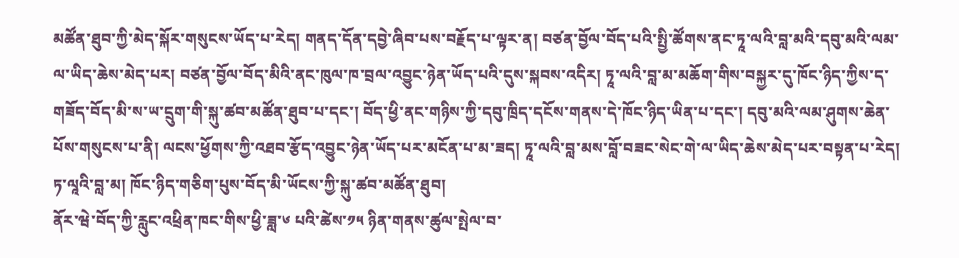མཚོན་ཐུབ་ཀྱི་མེད་སྐོར་གསུངས་ཡོད་པ་རེད། གནད་དོན་དབྱེ་ཞིབ་པས་བརྗོད་པ་ལྟར་ན། བཙན་བྱོལ་བོད་པའི་སྤྱི་ཚོགས་ནང་ཏཱ་ལའི་བླ་མའི་དབུ་མའི་ལམ་ལ་ཡིད་ཆེས་མེད་པར། བཙན་བྱོལ་བོད་མིའི་ནང་ཁུལ་ཁ་བྲལ་འབྱུང་ཉེན་ཡོད་པའི་དུས་སྐབས་འདིར། ཏཱ་ལའི་བླ་མ་མཆོག་གིས་བསྐྱར་དུ་ཁོང་ཉིད་ཀྱིས་ད་གཟོད་བོད་མི་ས་ཡ་དྲུག་གི་སྐུ་ཚབ་མཚོན་ཐུབ་པ་དང་། བོད་ཕྱི་ནང་གཉིས་ཀྱི་དབུ་ཁྲིད་དངོས་གནས་དེ་ཁོང་ཉིད་ཡིན་པ་དང་། དབུ་མའི་ལམ་ཤུགས་ཆེན་པོས་གསུངས་པ་ནི། ལངས་ཕྱོགས་ཀྱི་འཐབ་རྩོད་འབྱུང་ཉེན་ཡོད་པར་མངོན་པ་མ་ཟད། ཏཱ་ལའི་བླ་མས་བློ་བཟང་སེང་གེ་ལ་ཡིད་ཆེས་མེད་པར་བསྟན་པ་རེད།
ཏ་ལཱའི་བླ་མ། ཁོང་ཉིད་གཅིག་པུས་བོད་མི་ཡོངས་ཀྱི་སྐུ་ཚབ་མཚོན་ཐུབ།
ནོར་ཝེ་བོད་ཀྱི་རླུང་འཕྲིན་ཁང་གིས་ཕྱི་ཟླ་༦ པའི་ཚེས་༡༥ ཉིན་གནས་ཚུལ་སྤེལ་བ་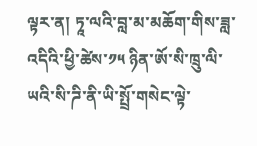ལྟར་ན། ཏཱ་ལའི་བླ་མ་མཆོག་གིས་ཟླ་འདིའི་ཕྱི་ཚེས་༡༥ ཉིན་ཨོ་སི་ཁྲུ་ལི་ཡའི་སི་ཌི་ནི་ཡི་སྤྲོ་གསེང་ལྟེ་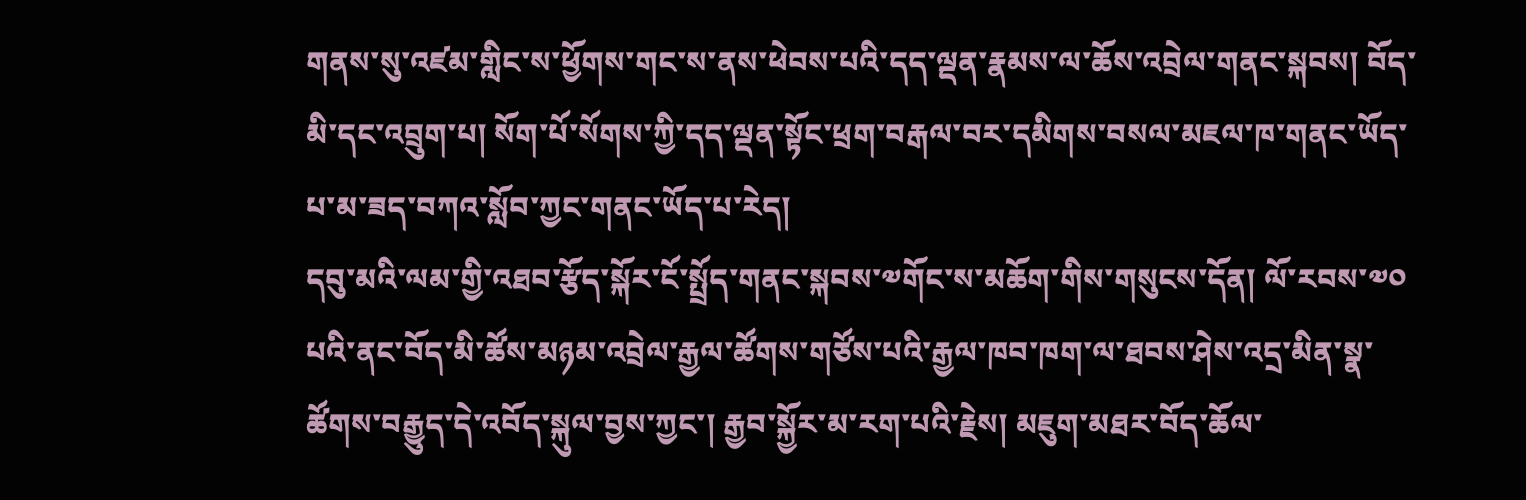གནས་སུ་འཛམ་གླིང་ས་ཕྱོགས་གང་ས་ནས་ཕེབས་པའི་དད་ལྡན་རྣམས་ལ་ཆོས་འབྲེལ་གནང་སྐབས། བོད་མི་དང་འབྲུག་པ། སོག་པོ་སོགས་ཀྱི་དད་ལྡན་སྟོང་ཕྲག་བརྒལ་བར་དམིགས་བསལ་མཇལ་ཁ་གནང་ཡོད་པ་མ་ཟད་བཀའ་སློབ་ཀྱང་གནང་ཡོད་པ་རེད།
དབུ་མའི་ལམ་གྱི་འཐབ་རྩོད་སྐོར་ངོ་སྤྲོད་གནང་སྐབས་༧གོང་ས་མཆོག་གིས་གསུངས་དོན། ལོ་རབས་༧༠ པའི་ནང་བོད་མི་ཚོས་མཉམ་འབྲེལ་རྒྱལ་ཚོགས་གཙོས་པའི་རྒྱལ་ཁབ་ཁག་ལ་ཐབས་ཤེས་འདྲ་མིན་སྣ་ཚོགས་བརྒྱུད་དེ་འབོད་སྐུལ་བྱས་ཀྱང་། རྒྱབ་སྐྱོར་མ་རག་པའི་རྗེས། མཇུག་མཐར་བོད་ཆོལ་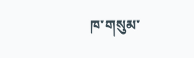ཁ་གསུམ་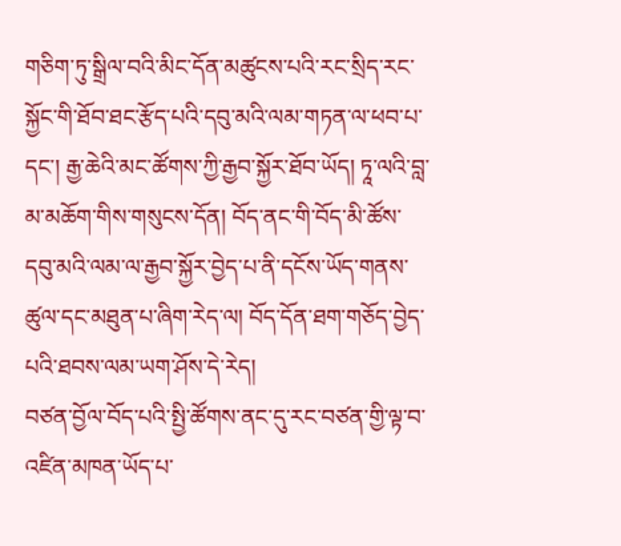གཅིག་ཏུ་སྒྲིལ་བའི་མིང་དོན་མཚུངས་པའི་རང་སྲིད་རང་སྐྱོང་གི་ཐོབ་ཐང་རྩོད་པའི་དབུ་མའི་ལམ་གཏན་ལ་ཕབ་པ་དང་། རྒྱ་ཆེའི་མང་ཚོགས་ཀྱི་རྒྱབ་སྐྱོར་ཐོབ་ཡོད། ཏཱ་ལའི་བླ་མ་མཆོག་གིས་གསུངས་དོན། བོད་ནང་གི་བོད་མི་ཚོས་དབུ་མའི་ལམ་ལ་རྒྱབ་སྐྱོར་བྱེད་པ་ནི་དངོས་ཡོད་གནས་ཚུལ་དང་མཐུན་པ་ཞིག་རེད་ལ། བོད་དོན་ཐག་གཅོད་བྱེད་པའི་ཐབས་ལམ་ཡག་ཤོས་དེ་རེད།
བཙན་བྱོལ་བོད་པའི་སྤྱི་ཚོགས་ནང་དུ་རང་བཙན་གྱི་ལྟ་བ་འཛིན་མཁན་ཡོད་པ་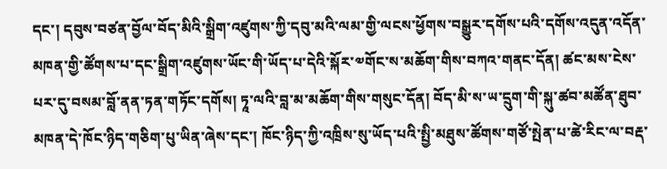དང་། དབུས་བཙན་བྱོལ་བོད་མིའི་སྒྲིག་འཛུགས་ཀྱི་དབུ་མའི་ལམ་གྱི་ལངས་ཕྱོགས་བསྒྱུར་དགོས་པའི་དགོས་འདུན་འདོན་མཁན་གྱི་ཚོགས་པ་དང་སྒྲིག་འཛུགས་ཡོང་གི་ཡོད་པ་དེའི་སྐོར་༧གོང་ས་མཆོག་གིས་བཀའ་གནང་དོན། ཚང་མས་ངེས་པར་དུ་བསམ་བློ་ནན་ཏན་གཏོང་དགོས། ཏཱ་ལའི་བླ་མ་མཆོག་གིས་གསུང་དོན། བོད་མི་ས་ཡ་དྲུག་གི་སྐུ་ཚབ་མཚོན་ཐུབ་མཁན་དེ་ཁོང་ཉིད་གཅིག་པུ་ཡིན་ཞེས་དང་། ཁོང་ཉིད་ཀྱི་འཁྲིས་སུ་ཡོད་པའི་སྤྱི་མཐུས་ཚོགས་གཙོ་སྤེན་པ་ཚེ་རིང་ལ་བརྡ་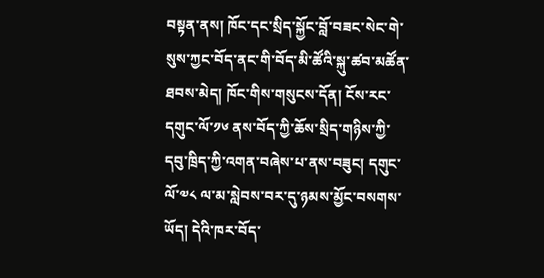བསྟན་ནས། ཁོང་དང་སྲིད་སྐྱོང་བློ་བཟང་སེང་གེ་སུས་ཀྱང་བོད་ནང་གི་བོད་མི་ཚོའི་སྐུ་ཚབ་མཚོན་ཐབས་མེད། ཁོང་གིས་གསུངས་དོན། ངོས་རང་དགུང་ལོ་༡༦ ནས་བོད་ཀྱི་ཆོས་སྲིད་གཉིས་ཀྱི་དབུ་ཁྲིད་ཀྱི་འགན་བཞེས་པ་ནས་བཟུང། དགུང་ལོ་༧༨ ལ་མ་སླེབས་བར་དུ་ཉམས་མྱོང་བསགས་ཡོད། དེའི་ཁར་བོད་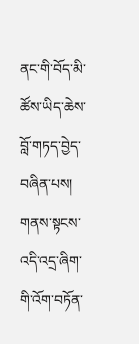ནང་གི་བོད་མི་ཚོས་ཡིད་ཆེས་བློ་གཏད་བྱེད་བཞིན་པས། གནས་སྟངས་འདི་འདྲ་ཞིག་གི་འོག་བཏོན་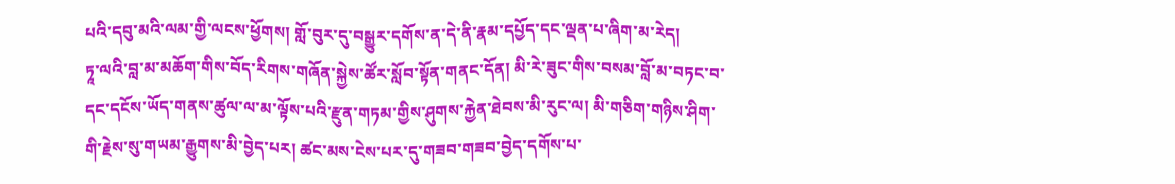པའི་དབུ་མའི་ལམ་གྱི་ལངས་ཕྱོགས། གློ་བུར་དུ་བསྒྱུར་དགོས་ན་དེ་ནི་རྣམ་དཔྱོད་དང་ལྡན་པ་ཞིག་མ་རེད།
ཏཱ་ལའི་བླ་མ་མཆོག་གིས་བོད་རིགས་གཞོན་སྐྱེས་ཚོར་སློབ་སྟོན་གནང་དོན། མི་རེ་ཟུང་གིས་བསམ་བློ་མ་བཏང་བ་དང་དངོས་ཡོད་གནས་ཚུལ་ལ་མ་ལྟོས་པའི་རྫུན་གཏམ་གྱིས་ཤུགས་རྐྱེན་ཐེབས་མི་རུང་ལ། མི་གཅིག་གཉིས་ཤིག་གི་རྗེས་སུ་གཡམ་རྒྱུགས་མི་བྱེད་པར། ཚང་མས་ངེས་པར་དུ་གཟབ་གཟབ་བྱེད་དགོས་པ་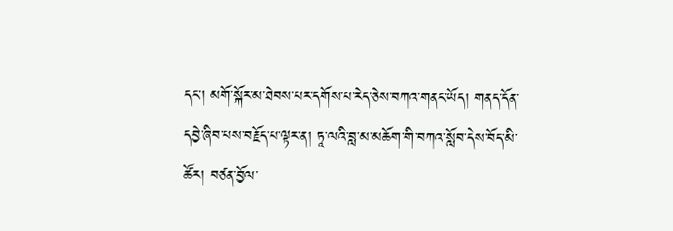དང་། མགོ་སྐོར་མ་ཐེབས་པར་དགོས་པ་རེད་ཅེས་བཀའ་གནང་ཡོད། གནད་དོན་དབྱེ་ཞིབ་པས་བརྗོད་པ་ལྟར་ན། ཏཱ་ལའི་བླ་མ་མཆོག་གི་བཀའ་སློབ་དེས་བོད་མི་ཚོར། བཙན་བྱོལ་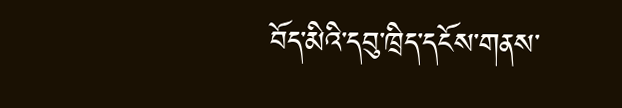བོད་མིའི་དབུ་ཁྲིད་དངོས་གནས་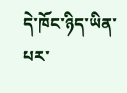དེ་ཁོང་ཉིད་ཡིན་པར་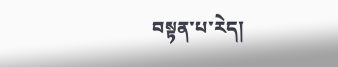བསྟན་པ་རེད།